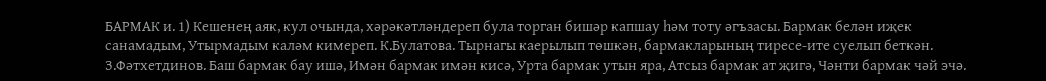БАРМАК и. 1) Кешенең аяк, кул очында, хәрәкәтләндереп була торган бишәр капшау һәм тоту әгъзасы. Бармак белән иҗек санамадым, Утырмадым каләм кимереп. К.Булатова. Тырнагы каерылып төшкән, бармакларының тиресе-ите суелып беткән. З.Фәтхетдинов. Баш бармак бау ишә, Имән бармак имән кисә, Урта бармак утын яра, Атсыз бармак ат җигә, Чәнти бармак чәй эчә.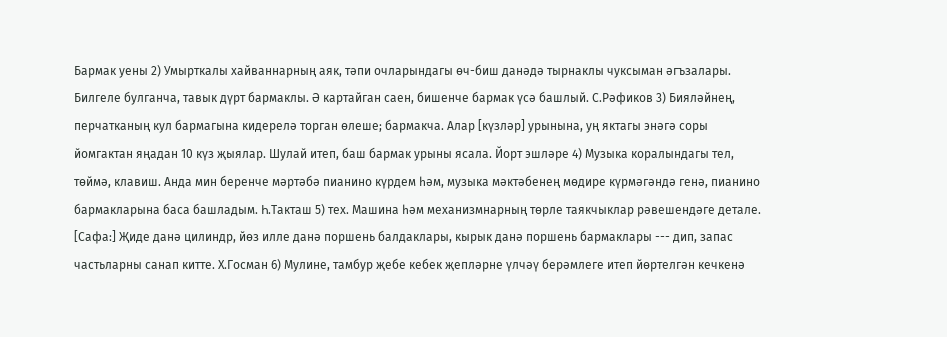Бармак уены 2) Умырткалы хайваннарның аяк, тәпи очларындагы өч-биш данәдә тырнаклы чуксыман әгъзалары. Билгеле булганча, тавык дүрт бармаклы. Ә картайган саен, бишенче бармак үсә башлый. С.Рәфиков 3) Бияләйнең, перчатканың кул бармагына кидерелә торган өлеше; бармакча. Алар [күзләр] урынына, уң яктагы энәгә соры йомгактан яңадан 10 күз җыялар. Шулай итеп, баш бармак урыны ясала. Йорт эшләре 4) Музыка коралындагы тел, төймә, клавиш. Анда мин беренче мәртәбә пианино күрдем һәм, музыка мәктәбенең мөдире күрмәгәндә генә, пианино бармакларына баса башладым. Һ.Такташ 5) тех. Машина һәм механизмнарның төрле таякчыклар рәвешендәге детале. [Сафа:] Җиде данә цилиндр, йөз илле данә поршень балдаклары, кырык данә поршень бармаклары --- дип, запас частьларны санап китте. Х.Госман 6) Мулине, тамбур җебе кебек җепләрне үлчәү берәмлеге итеп йөртелгән кечкенә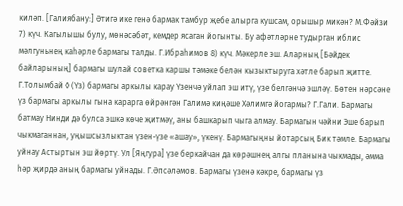киләп. [Галиябану:] Әтигә ике генә бармак тамбур җебе алырга кушсам, орышыр микән? М.Фәйзи 7) күч. Кагылышы булу, мөнәсәбәт, кемдер ясаган йогынты. Бу афәтләрне тудырган иблис мәлгуньнең каһәрле бармагы талды. Г.Ибраһимов 8) күч. Мәкерле эш. Аларның [Бәйдек байларының] бармагы шулай советка каршы тәмәке белән кызыктыруга хәтле барып җитте. Г.Толымбай ◊ (Үз) бармагы аркылы карау Үзенчә уйлап эш итү, үзе белгәнчә эшләү. Бөтен нәрсәне үз бармагы аркылы гына карарга өйрәнгән Галимә киңәше Хәлимгә йогармы? Г.Гали. Бармагы батмау Нинди дә булса эшкә көче җитмәү, аны башкарып чыга алмау. Бармагын чәйни Эше барып чыкмаганнан, уңышсызлыктан үзен-үзе «ашау», үкенү. Бармагыңны йотарсың Бик тәмле. Бармагы уйнау Астыртын эш йөртү. Ул [Яңгура] үзе беркайчан да көрәшнең алгы планына чыкмады, әмма һәр җирдә аның бармагы уйнады. Г.Әпсәләмов. Бармагы үзенә кәкре, бармагы үз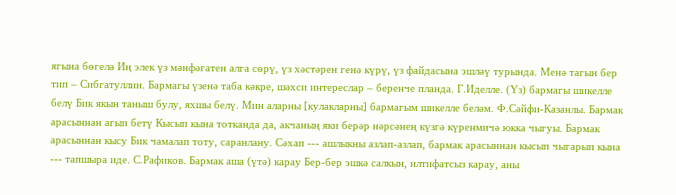ягына бөгелә Иң элек үз мәнфәгатен алга сөрү, үз хәстәрен генә күрү, үз файдасына эшләү турында. Менә тагын бер тип – Сибгатуллин. Бармагы үзенә таба кәкре, шәхси интереслар – беренче планда. Г.Иделле. (Үз) бармагы шикелле белү Бик якын таныш булу, яхшы белү. Мин аларны [кулакларны] бармагым шикелле беләм. Ф.Сәйфи-Казанлы. Бармак арасыннан агып бетү Кысып кына тотканда да, акчаның яки берәр нәрсәнең күзгә күренмичә юкка чыгуы. Бармак арасыннан кысу Бик чамалап тоту, саранлану. Сәхап --- ашлыкны азлап-азлап, бармак арасыннан кысып чыгарып кына --- тапшыра иде. С.Рафиков. Бармак аша (үтә) карау Бер-бер эшкә салкын, илтифатсыз карау, аны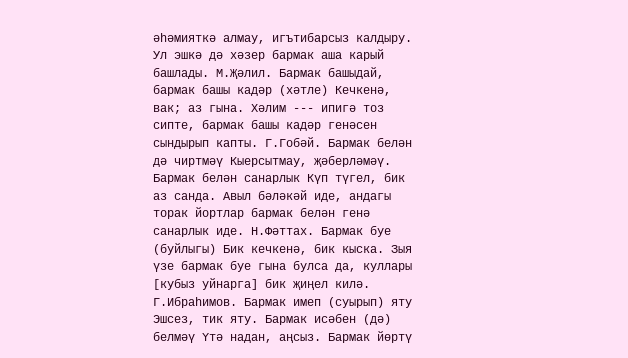әһәмияткә алмау, игътибарсыз калдыру. Ул эшкә дә хәзер бармак аша карый башлады. М.Җәлил. Бармак башыдай, бармак башы кадәр (хәтле) Кечкенә, вак; аз гына. Хәлим --- ипигә тоз сипте, бармак башы кадәр генәсен сындырып капты. Г.Гобәй. Бармак белән дә чиртмәү Кыерсытмау, җәберләмәү. Бармак белән санарлык Күп түгел, бик аз санда. Авыл бәләкәй иде, андагы торак йортлар бармак белән генә санарлык иде. Н.Фәттах. Бармак буе (буйлыгы) Бик кечкенә, бик кыска. Зыя үзе бармак буе гына булса да, куллары [кубыз уйнарга] бик җиңел килә. Г.Ибраһимов. Бармак имеп (суырып) яту Эшсез, тик яту. Бармак исәбен (дә) белмәү Үтә надан, аңсыз. Бармак йөртү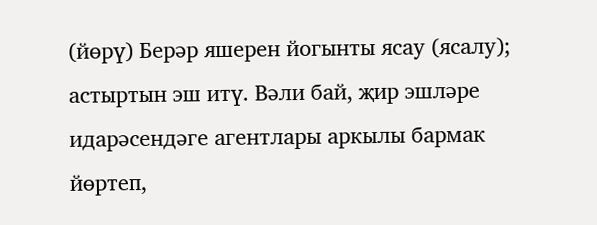(йөрү) Берәр яшерен йогынты ясау (ясалу); астыртын эш итү. Вәли бай, җир эшләре идарәсендәге агентлары аркылы бармак йөртеп,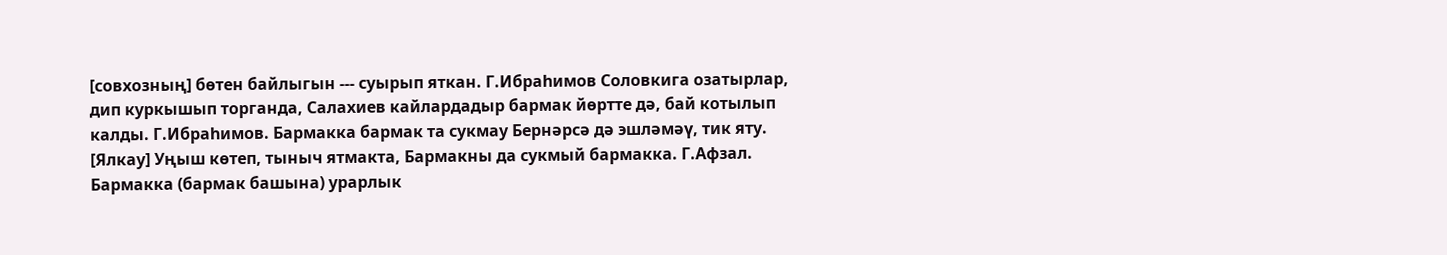[совхозның] бөтен байлыгын --- суырып яткан. Г.Ибраһимов Соловкига озатырлар, дип куркышып торганда, Салахиев кайлардадыр бармак йөртте дә, бай котылып калды. Г.Ибраһимов. Бармакка бармак та сукмау Бернәрсә дә эшләмәү, тик яту. [Ялкау] Уңыш көтеп, тыныч ятмакта, Бармакны да сукмый бармакка. Г.Афзал. Бармакка (бармак башына) урарлык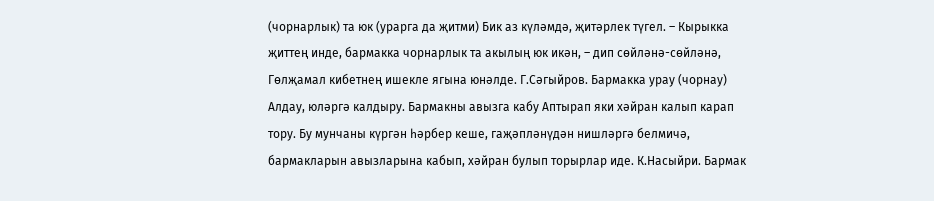(чорнарлык) та юк (урарга да җитми) Бик аз күләмдә, җитәрлек түгел. – Кырыкка җиттең инде, бармакка чорнарлык та акылың юк икән, – дип сөйләнә-сөйләнә, Гөлҗамал кибетнең ишекле ягына юнәлде. Г.Сәгыйров. Бармакка урау (чорнау) Алдау, юләргә калдыру. Бармакны авызга кабу Аптырап яки хәйран калып карап тору. Бу мунчаны күргән һәрбер кеше, гаҗәпләнүдән нишләргә белмичә, бармакларын авызларына кабып, хәйран булып торырлар иде. К.Насыйри. Бармак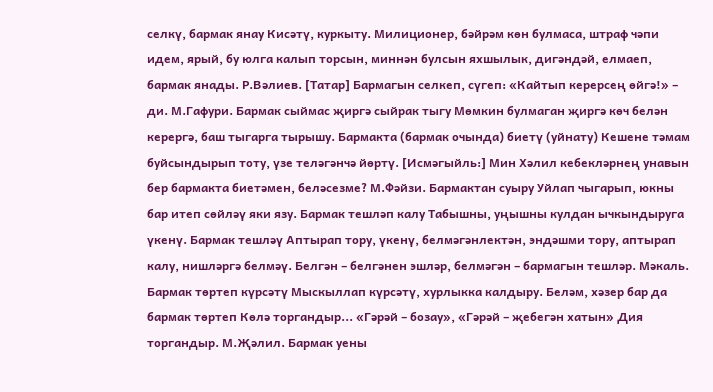селкү, бармак янау Кисәтү, куркыту. Милиционер, бәйрәм көн булмаса, штраф чәпи идем, ярый, бу юлга калып торсын, миннән булсын яхшылык, дигәндәй, елмаеп, бармак янады. Р.Вәлиев. [Татар] Бармагын селкеп, сүгеп: «Кайтып керерсең өйгә!» – ди. М.Гафури. Бармак сыймас җиргә сыйрак тыгу Мөмкин булмаган җиргә көч белән керергә, баш тыгарга тырышу. Бармакта (бармак очында) биетү (уйнату) Кешене тәмам буйсындырып тоту, үзе теләгәнчә йөртү. [Исмәгыйль:] Мин Хәлил кебекләрнең унавын бер бармакта биетәмен, беләсезме? М.Фәйзи. Бармактан суыру Уйлап чыгарып, юкны бар итеп сөйләү яки язу. Бармак тешләп калу Табышны, уңышны кулдан ычкындыруга үкенү. Бармак тешләү Аптырап тору, үкенү, белмәгәнлектән, эндәшми тору, аптырап калу, нишләргә белмәү. Белгән – белгәнен эшләр, белмәгән – бармагын тешләр. Мәкаль. Бармак төртеп күрсәтү Мыскыллап күрсәтү, хурлыкка калдыру. Беләм, хәзер бар да бармак төртеп Көлә торгандыр... «Гәрәй – бозау», «Гәрәй – җебегән хатын» Дия торгандыр. М.Җәлил. Бармак уены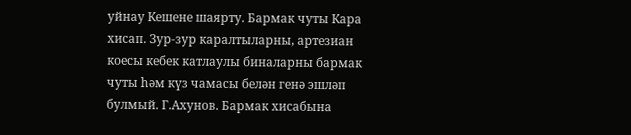уйнау Кешене шаярту. Бармак чуты Кара хисап. Зур-зур каралтыларны, артезиан коесы кебек катлаулы биналарны бармак чуты һәм күз чамасы белән генә эшләп булмый. Г.Ахунов. Бармак хисабына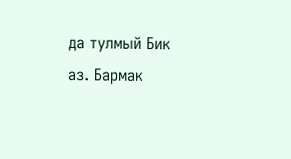да тулмый Бик аз. Бармак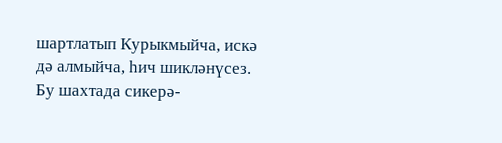шартлатып Курыкмыйча, искә дә алмыйча, һич шикләнүсез. Бу шахтада сикерә-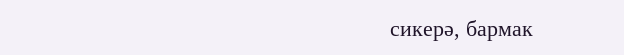сикерә, бармак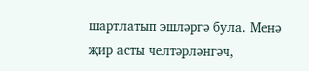шартлатып эшләргә була. Менә җир асты челтәрләнгәч,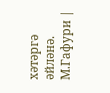хәтәргә әйләнә. М.Гафури |